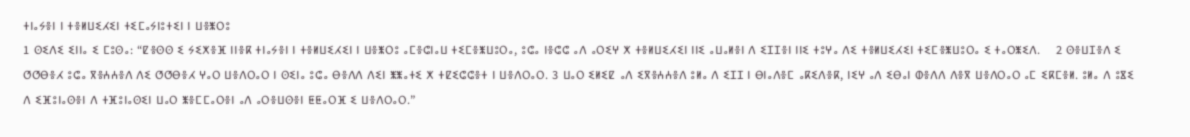ⵜⵏⴰⵢⴻⵏ ⵏ ⵜⴻⵍⵡⵉⵃⵉⵏ ⵜⵉⵎⴰⵢⵏⵓⵜⵉⵏ ⵏ ⵡⴻⵥⵔⵓ
1 ⵙⵉⴷⵉ ⵉⵏⵏⴰ ⵉ ⵎⵓⵙⴰ: “ⵇⴻⵙⵙ ⵉ ⵢⵉⵅⴻⴼ ⵏⵏⴻⴽ ⵜⵏⴰⵢⴻⵏ ⵏ ⵜⴻⵍⵡⵉⵃⵉⵏ ⵏ ⵡⴻⵥⵔⵓ ⴰⵎⴻⵛⵏⴰⵡ ⵜⵉⵎⴻⵥⵡⵓⵔⴰ, ⵓⵛⴰ ⵏⴻⵛⵛ ⴰⴷ ⴰⵔⵉⵖ ⵅ ⵜⴻⵍⵡⵉⵃⵉⵏ ⵏⵏⵉ ⴰⵡⴰⵍⴻⵏ ⴷ ⵉⵊⵊⴻⵏ ⵏⵏⵉ ⵜⵓⵖⴰ ⴷⵉ ⵜⴻⵍⵡⵉⵃⵉⵏ ⵜⵉⵎⴻⵥⵡⵓⵔⴰ ⵉ ⵜⴰⵔⵥⵉⴷ.    2 ⵙⴻⵡⵊⴻⴷ ⵉ ⵚⵚⴱⴻⵃ ⵓⵛⴰ ⴳⴻⵄⵄⴻⴷ ⴷⵉ ⵚⵚⴱⴻⵃ ⵖⴰⵔ ⵡⴻⴷⵔⴰⵔ ⵏ ⵙⵉⵏⴰ ⵓⵛⴰ ⴱⴻⴷⴷ ⴷⵉⵏ ⵥⵥⴰⵜⵉ ⵅ ⵜⵇⵉⵛⵛⴻⵜ ⵏ ⵡⴻⴷⵔⴰⵔ. 3 ⵡⴰⵔ ⵉⵍⵉⵇ ⴰⴷ ⵉⴳⴻⵄⵄⴻⴷ ⵓⵍⴰ ⴷ ⵉⵊⵊ ⵏ ⴱⵏⴰⴷⴻⵎ ⴰⴽⵉⴷⴻⴽ, ⵏⵉⵖ ⴰⴷ ⵉⴱⴰⵏ ⵀⴻⴷⴷ ⴷⴻⴳ ⵡⴻⴷⵔⴰⵔ ⴰⵎ ⵉⴽⵎⴻⵍ. ⵓⵍⴰ ⴷ ⵓⴵⵉ ⴷ ⵉⴼⵓⵏⴰⵙⴻⵏ ⴷ ⵜⴼⵓⵏⴰⵙⵉⵏ ⵡⴰⵔ ⵥⴻⵎⵎⴰⵔⴻⵏ ⴰⴷ ⴰⵔⴻⵡⵙⴻⵏ ⵟⵟⴰⵔⴼ ⵉ ⵡⴻⴷⵔⴰⵔ.”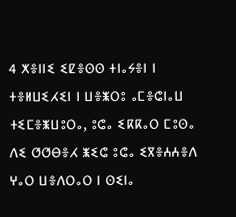4 ⵅⴻⵏⵏⵉ ⵉⵇⴻⵙⵙ ⵜⵏⴰⵢⴻⵏ ⵏ ⵜⴻⵍⵡⵉⵃⵉⵏ ⵏ ⵡⴻⵥⵔⵓ ⴰⵎⴻⵛⵏⴰⵡ ⵜⵉⵎⴻⵥⵡⵓⵔⴰ, ⵓⵛⴰ ⵉⴽⴽⴰⵔ ⵎⵓⵙⴰ ⴷⵉ ⵚⵚⴱⴻⵃ ⵥⵉⵛ ⵓⵛⴰ ⵉⴳⴻⵄⵄⴻⴷ ⵖⴰⵔ ⵡⴻⴷⵔⴰⵔ ⵏ ⵙⵉⵏⴰ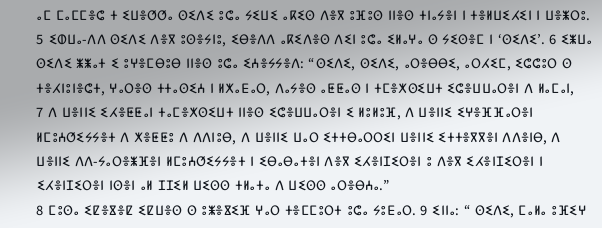ⴰⵎ ⵎⴰⵎⵎⴻⵛ ⵜ ⵉⵡⴻⵚⵚⴰ ⵙⵉⴷⵉ ⵓⵛⴰ ⵢⵉⵡⵉ ⴰⴽⵉⵙ ⴷⴻⴳ ⵓⴼⵓⵙ ⵏⵏⴻⵙ ⵜⵏⴰⵢⴻⵏ ⵏ ⵜⴻⵍⵡⵉⵃⵉⵏ ⵏ ⵡⴻⵥⵔⵓ.
5 ⵉⵀⵡⴰ-ⴷⴷ ⵙⵉⴷⵉ ⴷⴻⴳ ⵓⵙⴻⵢⵏⵓ, ⵉⴱⴻⴷⴷ ⴰⴽⵉⴷⴻⵙ ⴷⵉⵏ ⵓⵛⴰ ⵉⵍⴰⵖⴰ ⵙ ⵢⵉⵙⴻⵎ ⵏ ‘ⵙⵉⴷⵉ’. 6 ⵉⵥⵡⴰ ⵙⵉⴷⵉ ⵥⵥⴰⵜ ⵉ ⵓⵖⴻⵎⴱⵓⴱ ⵏⵏⴻⵙ ⵓⵛⴰ ⵉⵄⴻⵢⵢⴻⴷ: “ⵙⵉⴷⵉ, ⵙⵉⴷⵉ, ⴰⵔⴻⴱⴱⵉ, ⴰⵔⵃⵉⵎ, ⵉⵛⵛⵓⵔ ⵙ ⵜⴻⵃⵏⵓⵏⴻⵛⵜ, ⵖⴰⵔⴻⵙ ⵜⵜⴰⵙⵉⵄ ⵏ ⵍⵅⴰⴹⴰⵔ, ⴷⴰⵢⴻⵙ ⴰⵟⵟⴰⵙ ⵏ ⵜⵎⴻⵅⵙⵉⵡⵜ ⵉⵛⴻⵡⵡⴰⵔⴻⵏ ⴷ ⵍⴰⵎⴰⵏ,    7 ⴷ ⵡⴻⵏⵏⵉ ⵉⵃⴻⵟⵟⴰⵏ ⵜⴰⵎⴻⵅⵙⵉⵡⵜ ⵏⵏⴻⵙ ⵉⵛⴻⵡⵡⴰⵔⴻⵏ ⵉ ⵍⵓⵍⵓⴼ, ⴷ ⵡⴻⵏⵏⵉ ⵉⵖⴻⴼⴼⴰⵔⴻⵏ ⵍⵎⵓⵄⵚⵉⵢⵢⴻⵜ ⴷ ⵅⴻⵟⵟⵓ ⴷ ⴷⴷⵏⵓⴱ, ⴷ ⵡⴻⵏⵏⵉ ⵡⴰⵔ ⵉⵜⵜⴱⴰⵔⵔⵉⵏ ⵡⴻⵏⵏⵉ ⵉⵜⵜⴻⴳⴳⴻⵏ ⴷⴷⴻⵏⴱ, ⴷ ⵡⴻⵏⵏⵉ ⴷⴷ-ⵢⴰⵔⴻⵥⴼⴻⵏ ⵍⵎⵓⵄⵚⵉⵢⵢⴻⵜ ⵏ ⵉⴱⴰⴱⴰⵜⴻⵏ ⴷⴻⴳ ⵉⵃⴻⵏⵊⵉⵔⴻⵏ ⵓ ⴷⴻⴳ ⵉⵃⴻⵏⵊⵉⵔⴻⵏ ⵏ ⵉⵃⴻⵏⵊⵉⵔⴻⵏ ⵏⵙⴻⵏ ⴰⵍ ⵊⵊⵉⵍ ⵡⵉⵙⵙ ⵜⵍⴰⵜⴰ ⴷ ⵡⵉⵙⵙ ⴰⵔⴻⴱⵄⴰ.”
8 ⵎⵓⵙⴰ ⵉⵇⴻⴵⴻⵇ ⵉⵇⵡⴻⵙ ⵙ ⵓⵥⴻⴵⵉⴼ ⵖⴰⵔ ⵜⴻⵎⵎⵓⵔⵜ ⵓⵛⴰ ⵢⵓⴹⴰⵔ. 9 ⵉⵏⵏⴰ: “ ⵙⵉⴷⵉ, ⵎⴰⵍⴰ ⵓⴼⵉⵖ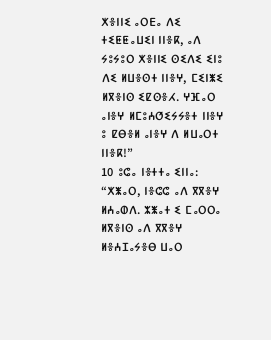ⵅⴻⵏⵏⵉ ⴰⵔⴹⴰ ⴷⵉ ⵜⵉⵟⵟⴰⵡⵉⵏ ⵏⵏⴻⴽ, ⴰⴷ ⵢⵓⵢⵓⵔ ⵅⴻⵏⵏⵉ ⵙⵉⴷⵉ ⵉⵏⵓ ⴷⵉ ⵍⵡⴻⵙⵜ ⵏⵏⴻⵖ, ⵎⵉⵏⵥⵉ ⵍⴳⴻⵏⵙ ⵉⵇⵙⴻⵃ. ⵖⴼⴰⵔ ⴰⵏⴻⵖ ⵍⵎⵓⵄⵚⵉⵢⵢⴻⵜ ⵏⵏⴻⵖ ⵓ ⵇⴱⴻⵍ ⴰⵏⴻⵖ ⴷ ⵍⵡⴰⵔⵜ ⵏⵏⴻⴽ!”
10 ⵓⵛⴰ ⵏⴻⵜⵜⴰ ⵉⵏⵏⴰ: “ⵅⵥⴰⵔ, ⵏⴻⵛⵛ ⴰⴷ ⴳⴳⴻⵖ ⵍⵄⴰⵀⴷ. ⵣⵥⴰⵜ ⵉ ⵎⴰⵔⵔⴰ ⵍⴳⴻⵏⵙ ⴰⴷ ⴳⴳⴻⵖ ⵍⴻⵄⵊⴰⵢⴻⴱ ⵡⴰⵔ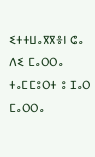ⵉⵜⵜⵡⴰⴳⴳⴻⵏ ⵛⴰ ⴷⵉ ⵎⴰⵔⵔⴰ ⵜⴰⵎⵎⵓⵔⵜ ⵓ ⵊⴰⵔ ⵎⴰⵔⵔⴰ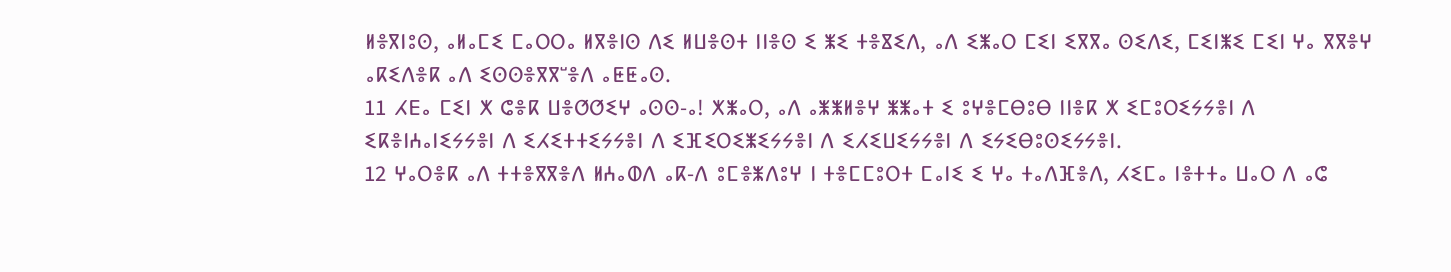ⵍⴻⴳⵏⵓⵙ, ⴰⵍⴰⵎⵉ ⵎⴰⵔⵔⴰ ⵍⴳⴻⵏⵙ ⴷⵉ ⵍⵡⴻⵙⵜ ⵏⵏⴻⵙ ⵉ ⵥⵉ ⵜⴻⴵⵉⴷ, ⴰⴷ ⵉⵥⴰⵔ ⵎⵉⵏ ⵉⴳⴳⴰ ⵙⵉⴷⵉ, ⵎⵉⵏⵥⵉ ⵎⵉⵏ ⵖⴰ ⴳⴳⴻⵖ ⴰⴽⵉⴷⴻⴽ ⴰⴷ ⵉⵙⵙⴻⴳⴳⵯⴻⴷ ⴰⵟⵟⴰⵙ.
11 ⵃⴹⴰ ⵎⵉⵏ ⵅ ⵛⴻⴽ ⵡⴻⵚⵚⵉⵖ ⴰⵙⵙ-ⴰ! ⵅⵥⴰⵔ, ⴰⴷ ⴰⵥⵥⵍⴻⵖ ⵥⵥⴰⵜ ⵉ ⵓⵖⴻⵎⴱⵓⴱ ⵏⵏⴻⴽ ⵅ ⵉⵎⵓⵔⵉⵢⵢⴻⵏ ⴷ ⵉⴽⴻⵏⵄⴰⵏⵉⵢⵢⴻⵏ ⴷ ⵉⵃⵉⵜⵜⵉⵢⵢⴻⵏ ⴷ ⵉⴼⵉⵔⵉⵥⵉⵢⵢⴻⵏ ⴷ ⵉⵃⵉⵡⵉⵢⵢⴻⵏ ⴷ ⵉⵢⵉⴱⵓⵙⵉⵢⵢⴻⵏ.
12 ⵖⴰⵔⴻⴽ ⴰⴷ ⵜⵜⴻⴳⴳⴻⴷ ⵍⵄⴰⵀⴷ ⴰⴽ-ⴷ ⵓⵎⴻⵥⴷⵓⵖ ⵏ ⵜⴻⵎⵎⵓⵔⵜ ⵎⴰⵏⵉ ⵉ ⵖⴰ ⵜⴰⴷⴼⴻⴷ, ⵃⵉⵎⴰ ⵏⴻⵜⵜⴰ ⵡⴰⵔ ⴷ ⴰⵛ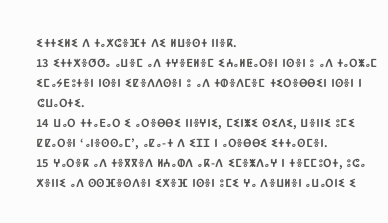ⵉⵜⵜⵉⵍⵉ ⴷ ⵜⴰⵅⵛⴻⴼⵜ ⴷⵉ ⵍⵡⴻⵙⵜ ⵏⵏⴻⴽ.
13 ⵉⵜⵜⵅⴻⵚⵚⴰ ⴰⵡⴻⵎ ⴰⴷ ⵜⵖⴻⴹⵍⴻⵎ ⵉⵄⴰⵍⵟⴰⵔⴻⵏ ⵏⵙⴻⵏ ⵓ ⴰⴷ ⵜⴰⵔⵥⴰⵎ ⵉⵎⴰⵢⴹⵓⵜⴻⵏ ⵏⵙⴻⵏ ⵉⵇⴻⴷⴷⵙⴻⵏ ⵓ ⴰⴷ ⵜⵀⴻⴷⵎⴻⵎ ⵜⵉⵔⴻⴱⴱⵉⵏ ⵏⵙⴻⵏ ⵏ ⵛⵡⴰⵔⵜⵉ.
14 ⵡⴰⵔ ⵜⵜⴰⴹⴰⵔ ⵉ ⴰⵔⴻⴱⴱⵉ ⵏⵏⴻⵖⵏⵉ, ⵎⵉⵏⵥⵉ ⵙⵉⴷⵉ, ⵡⴻⵏⵏⵉ ⵓⵎⵉ ⵇⵇⴰⵔⴻⵏ ‘ⴰⵏⴻⵙⵙⴰⵎ’, ⴰⵇⴰ-ⵜ ⴷ ⵉⵊⵊ ⵏ ⴰⵔⴻⴱⴱⵉ ⵉⵜⵜⴰⵙⵎⴻⵏ.
15 ⵖⴰⵔⴻⴽ ⴰⴷ ⵜⴻⴳⴳⴻⴷ ⵍⵄⴰⵀⴷ ⴰⴽ-ⴷ ⵉⵎⴻⵥⴷⴰⵖ ⵏ ⵜⴻⵎⵎⵓⵔⵜ, ⵓⵛⴰ ⵅⴻⵏⵏⵉ ⴰⴷ ⵙⵙⴼⴻⵙⴷⴻⵏ ⵉⵅⴻⴼ ⵏⵙⴻⵏ ⵓⵎⵉ ⵖⴰ ⴷⴻⵡⵍⴻⵏ ⴰⵡⴰⵔⵏⵉ ⵉ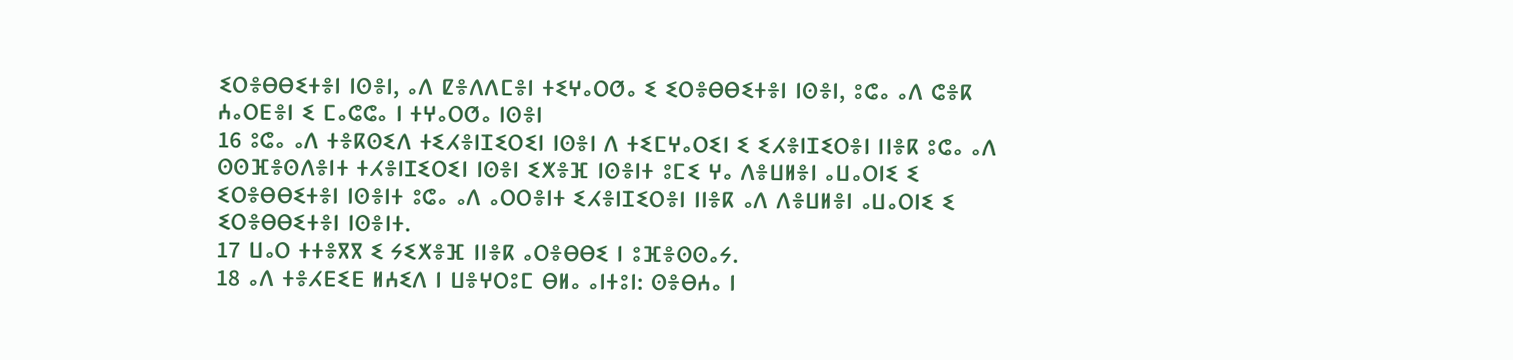ⵉⵔⴻⴱⴱⵉⵜⴻⵏ ⵏⵙⴻⵏ, ⴰⴷ ⵇⴻⴷⴷⵎⴻⵏ ⵜⵉⵖⴰⵔⵚⴰ ⵉ ⵉⵔⴻⴱⴱⵉⵜⴻⵏ ⵏⵙⴻⵏ, ⵓⵛⴰ ⴰⴷ ⵛⴻⴽ ⵄⴰⵔⴹⴻⵏ ⵉ ⵎⴰⵛⵛⴰ ⵏ ⵜⵖⴰⵔⵚⴰ ⵏⵙⴻⵏ
16 ⵓⵛⴰ ⴰⴷ ⵜⴻⴽⵙⵉⴷ ⵜⵉⵃⴻⵏⵊⵉⵔⵉⵏ ⵏⵙⴻⵏ ⴷ ⵜⵉⵎⵖⴰⵔⵉⵏ ⵉ ⵉⵃⴻⵏⵊⵉⵔⴻⵏ ⵏⵏⴻⴽ ⵓⵛⴰ ⴰⴷ ⵙⵙⴼⴻⵙⴷⴻⵏⵜ ⵜⵃⴻⵏⵊⵉⵔⵉⵏ ⵏⵙⴻⵏ ⵉⵅⴻⴼ ⵏⵙⴻⵏⵜ ⵓⵎⵉ ⵖⴰ ⴷⴻⵡⵍⴻⵏ ⴰⵡⴰⵔⵏⵉ ⵉ ⵉⵔⴻⴱⴱⵉⵜⴻⵏ ⵏⵙⴻⵏⵜ ⵓⵛⴰ ⴰⴷ ⴰⵔⵔⴻⵏⵜ ⵉⵃⴻⵏⵊⵉⵔⴻⵏ ⵏⵏⴻⴽ ⴰⴷ ⴷⴻⵡⵍⴻⵏ ⴰⵡⴰⵔⵏⵉ ⵉ ⵉⵔⴻⴱⴱⵉⵜⴻⵏ ⵏⵙⴻⵏⵜ.
17 ⵡⴰⵔ ⵜⵜⴻⴳⴳ ⵉ ⵢⵉⵅⴻⴼ ⵏⵏⴻⴽ ⴰⵔⴻⴱⴱⵉ ⵏ ⵓⴼⴻⵙⵙⴰⵢ.
18 ⴰⴷ ⵜⴻⵃⴹⵉⴹ ⵍⵄⵉⴷ ⵏ ⵡⴻⵖⵔⵓⵎ ⴱⵍⴰ ⴰⵏⵜⵓⵏ: ⵙⴻⴱⵄⴰ ⵏ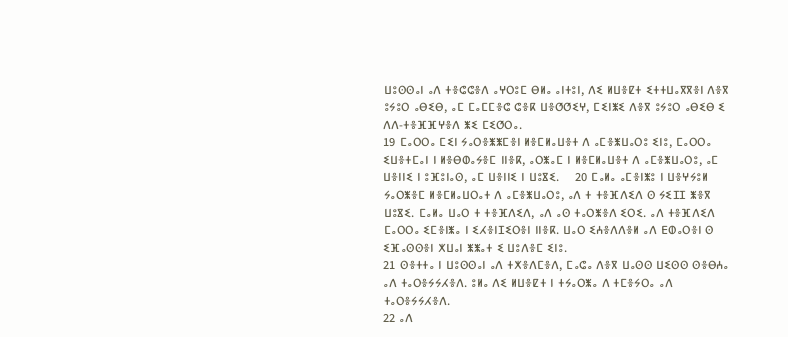ⵡⵓⵙⵙⴰⵏ ⴰⴷ ⵜⴻⵛⵛⴻⴷ ⴰⵖⵔⵓⵎ ⴱⵍⴰ ⴰⵏⵜⵓⵏ, ⴷⵉ ⵍⵡⴻⵇⵜ ⵉⵜⵜⵡⴰⴳⴳⴻⵏ ⴷⴻⴳ ⵓⵢⵓⵔ ⴰⴱⵉⴱ, ⴰⵎ ⵎⴰⵎⵎⴻⵛ ⵛⴻⴽ ⵡⴻⵚⵚⵉⵖ, ⵎⵉⵏⵥⵉ ⴷⴻⴳ ⵓⵢⵓⵔ ⴰⴱⵉⴱ ⵉ ⴷⴷ-ⵜⴻⴼⴼⵖⴻⴷ ⵥⵉ ⵎⵉⵚⵔⴰ.
19 ⵎⴰⵔⵔⴰ ⵎⵉⵏ ⵢⴰⵔⴻⵥⵥⵎⴻⵏ ⵍⴻⵎⵍⴰⵡⴻⵜ ⴷ ⴰⵎⴻⵥⵡⴰⵔⵓ ⵉⵏⵓ, ⵎⴰⵔⵔⴰ ⵉⵡⴻⵜⵎⴰⵏ ⵏ ⵍⴻⴱⵀⴰⵢⴻⵎ ⵏⵏⴻⴽ, ⴰⵔⵥⴰⵎ ⵏ ⵍⴻⵎⵍⴰⵡⴻⵜ ⴷ ⴰⵎⴻⵥⵡⴰⵔⵓ, ⴰⵎ ⵡⴻⵏⵏⵉ ⵏ ⵓⴼⵓⵏⴰⵙ, ⴰⵎ ⵡⴻⵏⵏⵉ ⵏ ⵡⵓⴵⵉ.    20 ⵎⴰⵍⴰ ⴰⵎⴻⵏⵥⵓ ⵏ ⵡⴻⵖⵢⵓⵍ ⵢⴰⵔⵥⴻⵎ ⵍⴻⵎⵍⴰⵡⵔⴰⵜ ⴷ ⴰⵎⴻⵥⵡⴰⵔⵓ, ⴰⴷ ⵜ ⵜⴻⴼⴷⵉⴷ ⵙ ⵢⵉⵊⵊ ⵥⴻⴳ ⵡⵓⴵⵉ. ⵎⴰⵍⴰ ⵡⴰⵔ ⵜ ⵜⴻⴼⴷⵉⴷ, ⴰⴷ ⴰⵙ ⵜⴰⵔⵥⴻⴷ ⵉⵔⵉ. ⴰⴷ ⵜⴻⴼⴷⵉⴷ ⵎⴰⵔⵔⴰ ⵉⵎⴻⵏⵥⴰ ⵏ ⵉⵃⴻⵏⵊⵉⵔⴻⵏ ⵏⵏⴻⴽ. ⵡⴰⵔ ⵉⵄⴻⴷⴷⴻⵍ ⴰⴷ ⴹⵀⴰⵔⴻⵏ ⵙ ⵉⴼⴰⵙⵙⴻⵏ ⵅⵡⴰⵏ ⵥⵥⴰⵜ ⵉ ⵡⵓⴷⴻⵎ ⵉⵏⵓ.
21 ⵙⴻⵜⵜⴰ ⵏ ⵡⵓⵙⵙⴰⵏ ⴰⴷ ⵜⵅⴻⴷⵎⴻⴷ, ⵎⴰⵛⴰ ⴷⴻⴳ ⵡⴰⵙⵙ ⵡⵉⵙⵙ ⵙⴻⴱⵄⴰ ⴰⴷ ⵜⴰⵔⴻⵢⵢⵃⴻⴷ. ⵓⵍⴰ ⴷⵉ ⵍⵡⴻⵇⵜ ⵏ ⵜⵢⴰⵔⵥⴰ ⴷ ⵜⵎⴻⵢⵔⴰ ⴰⴷ ⵜⴰⵔⴻⵢⵢⵃⴻⴷ.
22 ⴰⴷ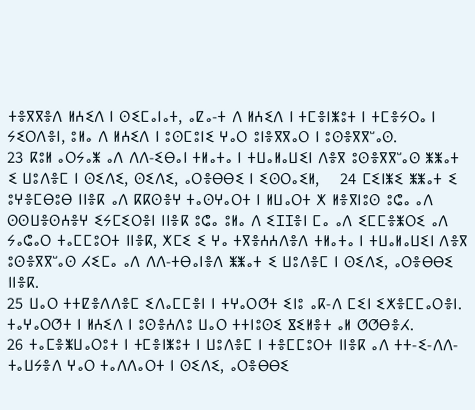ⵜⴻⴳⴳⴻⴷ ⵍⵄⵉⴷ ⵏ ⵙⵉⵎⴰⵏⴰⵜ, ⴰⵇⴰ-ⵜ ⴷ ⵍⵄⵉⴷ ⵏ ⵜⵎⴻⵏⵥⵓⵜ ⵏ ⵜⵎⴻⵢⵔⴰ ⵏ ⵢⵉⵔⴷⴻⵏ, ⵓⵍⴰ ⴷ ⵍⵄⵉⴷ ⵏ ⵓⵙⵎⵓⵏⵉ ⵖⴰⵔ ⵓⵏⴻⴳⴳⴰⵔ ⵏ ⵓⵙⴻⴳⴳⵯⴰⵙ.
23 ⴽⵓⵍ ⴰⵔⵢⴰⵥ ⴰⴷ ⴷⴷ-ⵉⴱⴰⵏ ⵜⵍⴰⵜⴰ ⵏ ⵜⵡⴰⵍⴰⵡⵉⵏ ⴷⴻⴳ ⵓⵙⴻⴳⴳⵯⴰⵙ ⵥⵥⴰⵜ ⵉ ⵡⵓⴷⴻⵎ ⵏ ⵙⵉⴷⵉ, ⵙⵉⴷⵉ, ⴰⵔⴻⴱⴱⵉ ⵏ ⵉⵙⵔⴰⵉⵍ,    24 ⵎⵉⵏⵥⵉ ⵥⵥⴰⵜ ⵉ ⵓⵖⴻⵎⴱⵓⴱ ⵏⵏⴻⴽ ⴰⴷ ⴽⴽⵙⴻⵖ ⵜⴰⵙⵖⴰⵔⵜ ⵏ ⵍⵡⴰⵔⵜ ⵅ ⵍⴻⴳⵏⵓⵙ ⵓⵛⴰ ⴰⴷ ⵙⵙⵡⴻⵙⵄⴻⵖ ⵉⵢⵎⵉⵔⴻⵏ ⵏⵏⴻⴽ ⵓⵛⴰ ⵓⵍⴰ ⴷ ⵉⵊⵊⴻⵏ ⵎⴰ ⴰⴷ ⵉⵎⵎⴻⵥⵔⵉ ⴰⴷ ⵢⴰⵛⴰⵔ ⵜⴰⵎⵎⵓⵔⵜ ⵏⵏⴻⴽ, ⵅⵎⵉ ⵉ ⵖⴰ ⵜⴳⴻⵄⵄⴷⴻⴷ ⵜⵍⴰⵜⴰ ⵏ ⵜⵡⴰⵍⴰⵡⵉⵏ ⴷⴻⴳ ⵓⵙⴻⴳⴳⵯⴰⵙ ⵃⵉⵎⴰ ⴰⴷ ⴷⴷ-ⵜⴱⴰⵏⴻⴷ ⵥⵥⴰⵜ ⵉ ⵡⵓⴷⴻⵎ ⵏ ⵙⵉⴷⵉ, ⴰⵔⴻⴱⴱⵉ ⵏⵏⴻⴽ.
25 ⵡⴰⵔ ⵜⵜⵇⴻⴷⴷⴻⵎ ⵉⴷⴰⵎⵎⴻⵏ ⵏ ⵜⵖⴰⵔⵚⵜ ⵉⵏⵓ ⴰⴽ-ⴷ ⵎⵉⵏ ⵉⵅⴻⵎⵎⴰⵔⴻⵏ. ⵜⴰⵖⴰⵔⵚⵜ ⵏ ⵍⵄⵉⴷ ⵏ ⵓⵙⴻⵄⴷⵓ ⵡⴰⵔ ⵜⵜⵏⵓⵙⵉ ⴵⵉⵍⴻⵜ ⴰⵍ ⵚⵚⴱⴻⵃ.
26 ⵜⴰⵎⴻⵥⵡⴰⵔⵓⵜ ⵏ ⵜⵎⴻⵏⵥⵓⵜ ⵏ ⵡⵓⴷⴻⵎ ⵏ ⵜⴻⵎⵎⵓⵔⵜ ⵏⵏⴻⴽ ⴰⴷ ⵜⵜ-ⵉ-ⴷⴷ-ⵜⴰⵡⵢⴻⴷ ⵖⴰⵔ ⵜⴰⴷⴷⴰⵔⵜ ⵏ ⵙⵉⴷⵉ, ⴰⵔⴻⴱⴱⵉ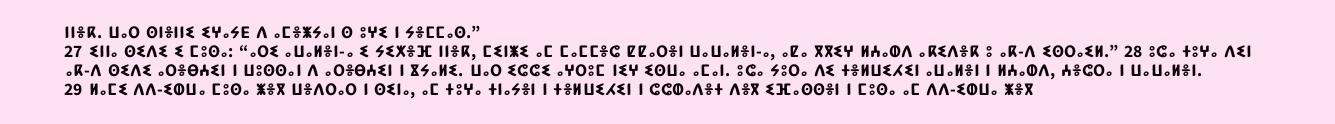ⵏⵏⴻⴽ. ⵡⴰⵔ ⵙⵏⴻⵏⵏⵉ ⵉⵖⴰⵢⴹ ⴷ ⴰⵎⴻⵥⵢⴰⵏ ⵙ ⵓⵖⵉ ⵏ ⵢⴻⵎⵎⴰⵙ.”
27 ⵉⵏⵏⴰ ⵙⵉⴷⵉ ⵉ ⵎⵓⵙⴰ: “ⴰⵔⵉ ⴰⵡⴰⵍⴻⵏ-ⴰ ⵉ ⵢⵉⵅⴻⴼ ⵏⵏⴻⴽ, ⵎⵉⵏⵥⵉ ⴰⵎ ⵎⴰⵎⵎⴻⵛ ⵇⵇⴰⵔⴻⵏ ⵡⴰⵡⴰⵍⴻⵏ-ⴰ, ⴰⵇⴰ ⴳⴳⵉⵖ ⵍⵄⴰⵀⴷ ⴰⴽⵉⴷⴻⴽ ⵓ ⴰⴽ-ⴷ ⵉⵙⵔⴰⵉⵍ.” 28 ⵓⵛⴰ ⵜⵓⵖⴰ ⴷⵉⵏ ⴰⴽ-ⴷ ⵙⵉⴷⵉ ⴰⵔⴻⴱⵄⵉⵏ ⵏ ⵡⵓⵙⵙⴰⵏ ⴷ ⴰⵔⴻⴱⵄⵉⵏ ⵏ ⴵⵢⴰⵍⵉ. ⵡⴰⵔ ⵉⵛⵛⵉ ⴰⵖⵔⵓⵎ ⵏⵉⵖ ⵉⵙⵡⴰ ⴰⵎⴰⵏ. ⵓⵛⴰ ⵢⵓⵔⴰ ⴷⵉ ⵜⴻⵍⵡⵉⵃⵉⵏ ⴰⵡⴰⵍⴻⵏ ⵏ ⵍⵄⴰⵀⴷ, ⵄⴻⵛⵔⴰ ⵏ ⵡⴰⵡⴰⵍⴻⵏ.
29 ⵍⴰⵎⵉ ⴷⴷ-ⵉⵀⵡⴰ ⵎⵓⵙⴰ ⵥⴻⴳ ⵡⴻⴷⵔⴰⵔ ⵏ ⵙⵉⵏⴰ, ⴰⵎ ⵜⵓⵖⴰ ⵜⵏⴰⵢⴻⵏ ⵏ ⵜⴻⵍⵡⵉⵃⵉⵏ ⵏ ⵛⵛⵀⴰⴷⴻⵜ ⴷⴻⴳ ⵉⴼⴰⵙⵙⴻⵏ ⵏ ⵎⵓⵙⴰ ⴰⵎ ⴷⴷ-ⵉⵀⵡⴰ ⵥⴻⴳ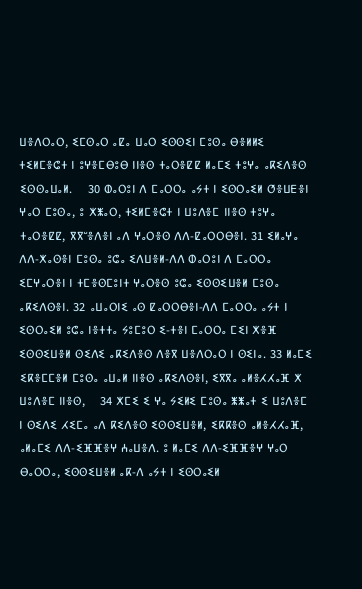ⵡⴻⴷⵔⴰⵔ, ⵉⵎⵙⴰⵔ ⴰⵇⴰ ⵡⴰⵔ ⵉⵙⵙⵉⵏ ⵎⵓⵙⴰ ⴱⴻⵍⵍⵉ ⵜⵉⵍⵎⴻⵛⵜ ⵏ ⵓⵖⴻⵎⴱⵓⴱ ⵏⵏⴻⵙ ⵜⴰⵔⴻⵇⵇ ⵍⴰⵎⵉ ⵜⵓⵖⴰ ⴰⴽⵉⴷⴻⵙ ⵉⵙⵙⴰⵡⴰⵍ.    30 ⵀⴰⵔⵓⵏ ⴷ ⵎⴰⵔⵔⴰ ⴰⵢⵜ ⵏ ⵉⵙⵔⴰⵉⵍ ⵚⴻⵡⴹⴻⵏ ⵖⴰⵔ ⵎⵓⵙⴰ, ⵓ ⵅⵥⴰⵔ, ⵜⵉⵍⵎⴻⵛⵜ ⵏ ⵡⵓⴷⴻⵎ ⵏⵏⴻⵙ ⵜⵓⵖⴰ ⵜⴰⵔⴻⵇⵇ, ⴳⴳⵯⴻⴷⴻⵏ ⴰⴷ ⵖⴰⵔⴻⵙ ⴷⴷ-ⵇⴰⵔⵔⴱⴻⵏ. 31 ⵉⵍⴰⵖⴰ ⴷⴷ-ⵅⴰⵙⴻⵏ ⵎⵓⵙⴰ ⵓⵛⴰ ⵉⴷⵡⴻⵍ-ⴷⴷ ⵀⴰⵔⵓⵏ ⴷ ⵎⴰⵔⵔⴰ ⵉⵎⵖⴰⵔⴻⵏ ⵏ ⵜⵎⴻⵙⵎⵓⵏⵜ ⵖⴰⵔⴻⵙ ⵓⵛⴰ ⵉⵙⵙⵉⵡⴻⵍ ⵎⵓⵙⴰ ⴰⴽⵉⴷⵙⴻⵏ. 32 ⴰⵡⴰⵔⵏⵉ ⴰⵙ ⵇⴰⵔⵔⴱⴻⵏ-ⴷⴷ ⵎⴰⵔⵔⴰ ⴰⵢⵜ ⵏ ⵉⵙⵔⴰⵉⵍ ⵓⵛⴰ ⵏⴻⵜⵜⴰ ⵢⵓⵎⵓⵔ ⵉ-ⵜⴻⵏ ⵎⴰⵔⵔⴰ ⵎⵉⵏ ⵅⴻⴼ ⵉⵙⵙⵉⵡⴻⵍ ⵙⵉⴷⵉ ⴰⴽⵉⴷⴻⵙ ⴷⴻⴳ ⵡⴻⴷⵔⴰⵔ ⵏ ⵙⵉⵏⴰ. 33 ⵍⴰⵎⵉ ⵉⴽⴻⵎⵎⴻⵍ ⵎⵓⵙⴰ ⴰⵡⴰⵍ ⵏⵏⴻⵙ ⴰⴽⵉⴷⵙⴻⵏ, ⵉⴳⴳⴰ ⴰⵍⴻⵃⵃⴰⴼ ⵅ ⵡⵓⴷⴻⵎ ⵏⵏⴻⵙ,    34 ⵅⵎⵉ ⵉ ⵖⴰ ⵢⵉⵍⵉ ⵎⵓⵙⴰ ⵥⵥⴰⵜ ⵉ ⵡⵓⴷⴻⵎ ⵏ ⵙⵉⴷⵉ ⵃⵉⵎⴰ ⴰⴷ ⴽⵉⴷⴻⵙ ⵉⵙⵙⵉⵡⴻⵍ, ⵉⴽⴽⴻⵙ ⴰⵍⴻⵃⵃⴰⴼ, ⴰⵍⴰⵎⵉ ⴷⴷ-ⵉⴼⴼⴻⵖ ⵄⴰⵡⴻⴷ. ⵓ ⵍⴰⵎⵉ ⴷⴷ-ⵉⴼⴼⴻⵖ ⵖⴰⵔ ⴱⴰⵔⵔⴰ, ⵉⵙⵙⵉⵡⴻⵍ ⴰⴽ-ⴷ ⴰⵢⵜ ⵏ ⵉⵙⵔⴰⵉⵍ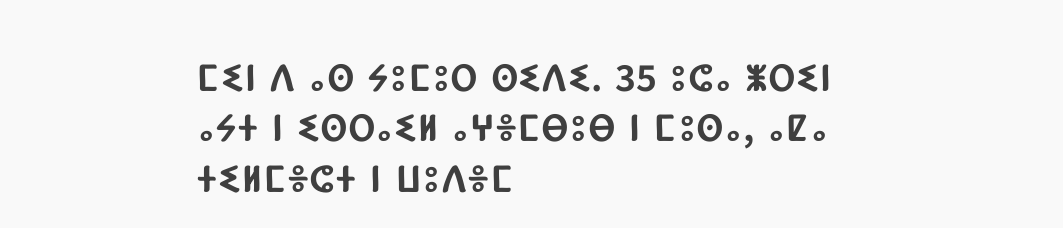ⵎⵉⵏ ⴷ ⴰⵙ ⵢⵓⵎⵓⵔ ⵙⵉⴷⵉ. 35 ⵓⵛⴰ ⵥⵔⵉⵏ ⴰⵢⵜ ⵏ ⵉⵙⵔⴰⵉⵍ ⴰⵖⴻⵎⴱⵓⴱ ⵏ ⵎⵓⵙⴰ, ⴰⵇⴰ ⵜⵉⵍⵎⴻⵛⵜ ⵏ ⵡⵓⴷⴻⵎ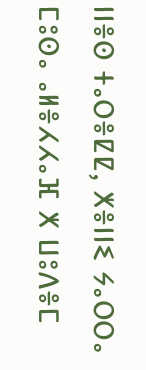ⵏⵏⴻⵙ ⵜⴰⵔⴻⵇⵇ, ⵅⴻⵏⵏⵉ ⵢⴰⵔⵔⴰ ⵎⵓⵙⴰ ⴰⵍⴻⵃⵃⴰⴼ ⵅ ⵡⵓⴷⴻⵎ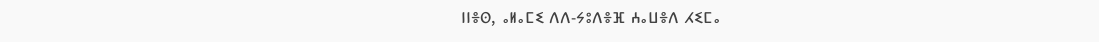ⵏⵏⴻⵙ, ⴰⵍⴰⵎⵉ ⴷⴷ-ⵢⵓⴷⴻⴼ ⵄⴰⵡⴻⴷ ⵃⵉⵎⴰ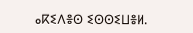ⴰⴽⵉⴷⴻⵙ ⵉⵙⵙⵉⵡⴻⵍ.